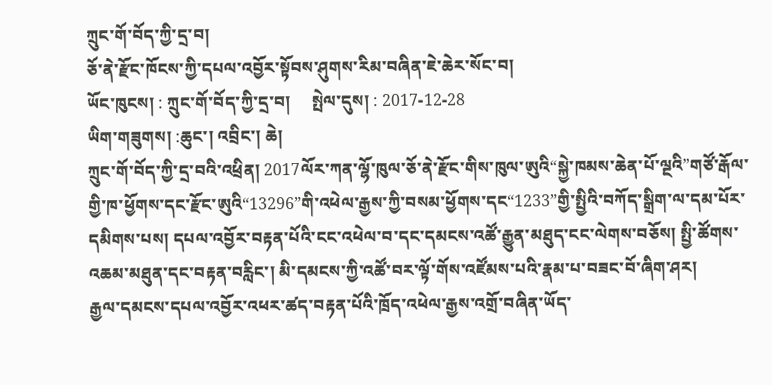ཀྲུང་གོ་བོད་ཀྱི་དྲ་བ།
ཅོ་ནེ་རྫོང་ཁོངས་ཀྱི་དཔལ་འབྱོར་སྟོབས་ཤུགས་རིམ་བཞིན་ཇེ་ཆེར་སོང་བ།
ཡོང་ཁུངས། : ཀྲུང་གོ་བོད་ཀྱི་དྲ་བ།     སྤེལ་དུས། : 2017-12-28
ཡིག་གཟུགས། :ཆུང་། འབྲིང་། ཆེ།
ཀྲུང་གོ་བོད་ཀྱི་དྲ་བའི་འཕྲིན། 2017ལོར་ཀན་ལྷོ་ཁུལ་ཅོ་ནེ་རྫོང་གིས་ཁུལ་ཨུའི“སྐྱེ་ཁམས་ཆེན་པོ་ལྔའི”གཙོ་རྒོལ་གྱི་ཁ་ཕྱོགས་དང་རྫོང་ཨུའི“13296”གི་འཕེལ་རྒྱས་ཀྱི་བསམ་ཕྱོགས་དང“1233”གྱི་སྤྱིའི་བཀོད་སྒྲིག་ལ་དམ་པོར་དམིགས་པས། དཔལ་འབྱོར་བརྟན་པོའི་ངང་འཕེལ་བ་དང་དམངས་འཚོ་རྒྱུན་མཐུད་ངང་ལེགས་བཅོས། སྤྱི་ཚོགས་འཆམ་མཐུན་དང་བརྟན་བརླིང་། མི་དམངས་ཀྱི་འཚོ་བར་ལྟོ་གོས་འཛོམས་པའི་རྣམ་པ་བཟང་བོ་ཞིག་ཤར།
རྒྱལ་དམངས་དཔལ་འབྱོར་འཕར་ཚད་བརྟན་པོའི་ཁྲོད་འཕེལ་རྒྱས་འགྲོ་བཞིན་ཡོད་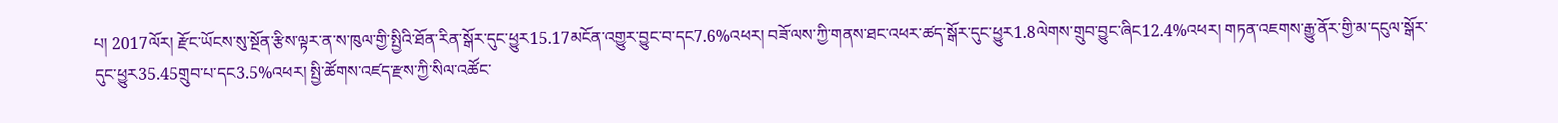པ། 2017ལོར། རྫོང་ཡོངས་སུ་སྔོན་རྩིས་ལྟར་ན་ས་ཁུལ་གྱི་སྤྱིའི་ཐོན་རིན་སྒོར་དུང་ཕྱུར15.17མངོན་འགྱུར་བྱུང་བ་དང7.6%འཕར། བཟོ་ལས་ཀྱི་གནས་ཐང་འཕར་ཚད་སྒོར་དུང་ཕྱུར1.8ལེགས་གྲུབ་བྱུང་ཞིང12.4%འཕར། གཏན་འཇགས་རྒྱུ་ནོར་གྱི་མ་དངུལ་སྒོར་དུང་ཕྱུར35.45གྲུབ་པ་དང3.5%འཕར། སྤྱི་ཚོགས་འཛད་རྫས་ཀྱི་སིལ་འཚོང་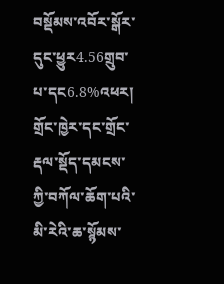བསྡོམས་འབོར་སྒོར་དུང་ཕྱུར4.56གྲུབ་པ་དང6.8%འཕར། གྲོང་ཁྱེར་དང་གྲོང་རྡལ་སྡོད་དམངས་ཀྱི་བཀོལ་ཆོག་པའི་མི་རེའི་ཆ་སྙོམས་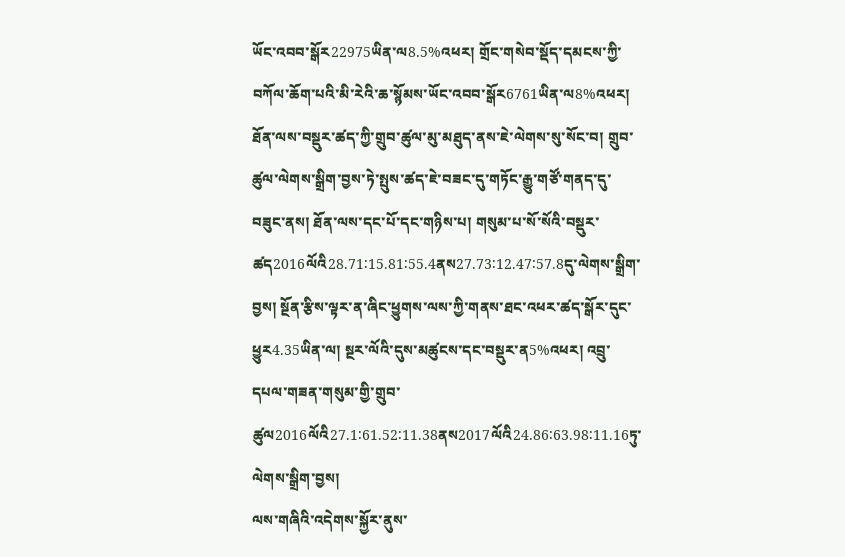ཡོང་འབབ་སྒོར22975ཡིན་ལ8.5%འཕར། གྲོང་གསེབ་སྡོད་དམངས་ཀྱི་བཀོལ་ཆོག་པའི་མི་རེའི་ཆ་སྙོམས་ཡོང་འབབ་སྒོར6761ཡིན་ལ8%འཕར།
ཐོན་ལས་བསྡུར་ཚད་ཀྱི་གྲུབ་ཚུལ་མུ་མཐུད་ནས་ཇེ་ལེགས་སུ་སོང་བ། གྲུབ་ཚུལ་ལེགས་སྒྲིག་བྱས་ཏེ་སྤུས་ཚད་ཇེ་བཟང་དུ་གཏོང་རྒྱུ་གཙོ་གནད་དུ་བཟུང་ནས། ཐོན་ལས་དང་པོ་དང་གཉིས་པ། གསུམ་པ་སོ་སོའི་བསྡུར་ཚད2016ལོའི28.71∶15.81∶55.4ནས27.73∶12.47∶57.8དུ་ལེགས་སྒྲིག་བྱས། སྔོན་རྩིས་ལྟར་ན་ཞིང་ཕྱུགས་ལས་ཀྱི་གནས་ཐང་འཕར་ཚད་སྒོར་དུང་ཕྱུར4.35ཡིན་ལ། སྔར་ལོའི་དུས་མཚུངས་དང་བསྡུར་ན5%འཕར། འབྲུ་དཔལ་གཟན་གསུམ་གྱི་གྲུབ་ཚུལ2016ལོའི27.1∶61.52∶11.38ནས2017ལོའི24.86∶63.98∶11.16ཏུ་ལེགས་སྒྲིག་བྱས།
ལས་གཞིའི་འདེགས་སྐྱོར་ནུས་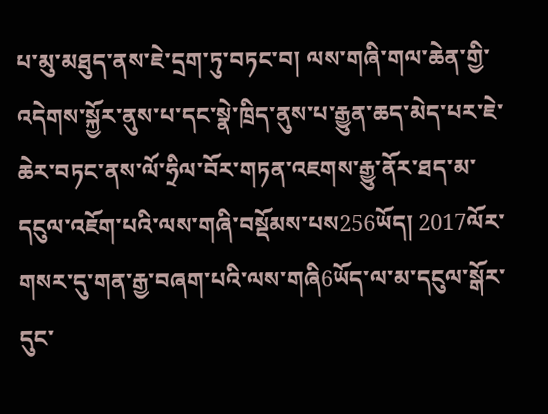པ་མུ་མཐུད་ནས་ཇེ་དྲག་ཏུ་བཏང་བ། ལས་གཞི་གལ་ཆེན་གྱི་འདེགས་སྐྱོར་ནུས་པ་དང་སྣེ་ཁྲིད་ནུས་པ་རྒྱུན་ཆད་མེད་པར་ཇེ་ཆེར་བཏང་ནས་ལོ་ཧྲིལ་བོར་གཏན་འཇགས་རྒྱུ་ནོར་ཐད་མ་དངུལ་འཇོག་པའི་ལས་གཞི་བསྡོམས་པས256ཡོད། 2017ལོར་གསར་དུ་གན་རྒྱ་བཞག་པའི་ལས་གཞི6ཡོད་ལ་མ་དངུལ་སྒོར་དུང་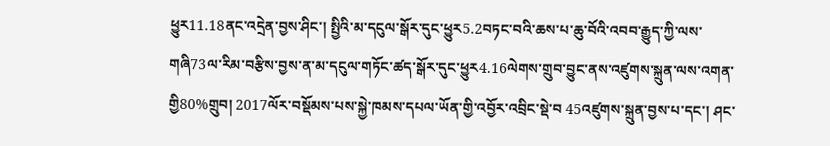ཕྱུར11.18ནང་འདྲེན་བྱས་ཤིང་། སྤྱིའི་མ་དངུལ་སྒོར་དུང་ཕྱུར5.2བཏང་བའི་ཆས་པ་ཆུ་བོའི་འབབ་རྒྱུད་ཀྱི་ལས་གཞི73ལ་རིམ་བརྩིས་བྱས་ན་མ་དངུལ་གཏོང་ཚད་སྒོར་དུང་ཕྱུར4.16ལེགས་གྲུབ་བྱུང་ནས་འཛུགས་སྐྲུན་ལས་འགན་གྱི80%གྲུབ། 2017ལོར་བསྡོམས་པས་སྐྱེ་ཁམས་དཔལ་ཡོན་གྱི་འབྱོར་འབྲིང་སྡེ་བ 45འཛུགས་སྐྲུན་བྱས་པ་དང་། ཤང་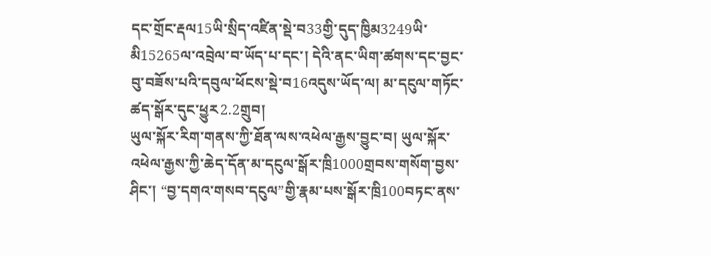དང་གྲོང་རྡལ15ཡི་སྲིད་འཛིན་སྡེ་བ33གྱི་དུད་ཁྱིམ3249ཡི་མི15265ལ་འབྲེལ་བ་ཡོད་པ་དང་། དེའི་ནང་ཡིག་ཚགས་དང་བྱང་བུ་བཟོས་པའི་དབུལ་ཕོངས་སྡེ་བ16འདུས་ཡོད་ལ། མ་དངུལ་གཏོང་ཚད་སྒོར་དུང་ཕྱུར2.2གྲུབ།
ཡུལ་སྐོར་རིག་གནས་ཀྱི་ཐོན་ལས་འཕེལ་རྒྱས་བྱུང་བ། ཡུལ་སྐོར་འཕེལ་རྒྱས་ཀྱི་ཆེད་དོན་མ་དངུལ་སྒོར་ཁྲི1000གྲབས་གསོག་བྱས་ཤིང་། “བྱ་དགའ་གསབ་དངུལ”གྱི་རྣམ་པས་སྒོར་ཁྲི100བཏང་ནས་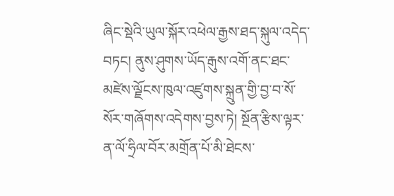ཞིང་སྡེའི་ཡུལ་སྐོར་འཕེལ་རྒྱས་ཐད་སྐུལ་འདེད་བཏང། ནུས་ཤུགས་ཡོད་རྒུས་འགོ་ནང་ཐང་མཛེས་ལྗོངས་ཁུལ་འཛུགས་སྐྲུན་གྱི་བྱ་བ་སོ་སོར་གཞོགས་འདེགས་བྱས་ཏེ། སྔོན་རྩིས་ལྟར་ན་ལོ་ཧྲིལ་བོར་མགྲོན་པོ་མི་ཐེངས་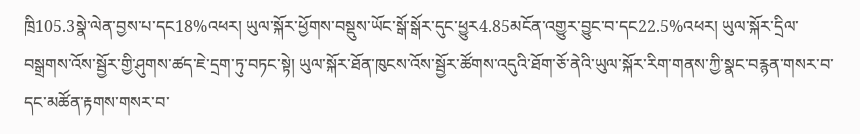ཁྲི105.3སྣེ་ལེན་བྱས་པ་དང18%འཕར། ཡུལ་སྐོར་ཕྱོགས་བསྡུས་ཡོང་སྒོ་སྒོར་དུང་ཕྱུར4.85མངོན་འགྱུར་བྱུང་བ་དང22.5%འཕར། ཡུལ་སྐོར་དྲིལ་བསྒྲགས་འོས་སྦྱོར་གྱི་ཤུགས་ཚད་ཇེ་དྲག་ཏུ་བཏང་སྟེ། ཡུལ་སྐོར་ཐོན་ཁུངས་འོས་སྦྱོར་ཚོགས་འདུའི་ཐོག་ཅོ་ནེའི་ཡུལ་སྐོར་རིག་གནས་ཀྱི་སྣང་བརྙན་གསར་བ་དང་མཚོན་རྟགས་གསར་བ་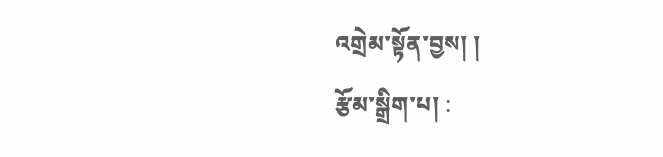འགྲེམ་སྟོན་བྱས། །
རྩོམ་སྒྲིག་པ། :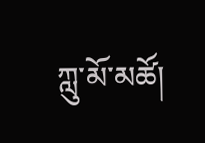ཀླུ་མོ་མཚོ།